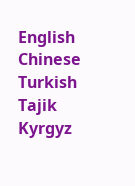English
Chinese
Turkish
Tajik
Kyrgyz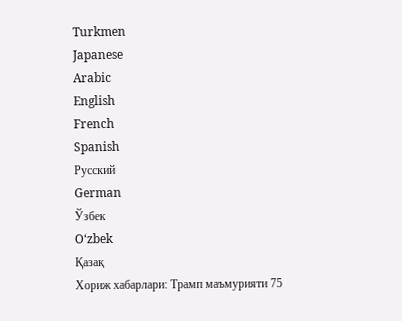Turkmen
Japanese
Arabic
English
French
Spanish
Русский
German
Ўзбек
Oʻzbek
Қазақ
Хориж хабарлари: Трамп маъмурияти 75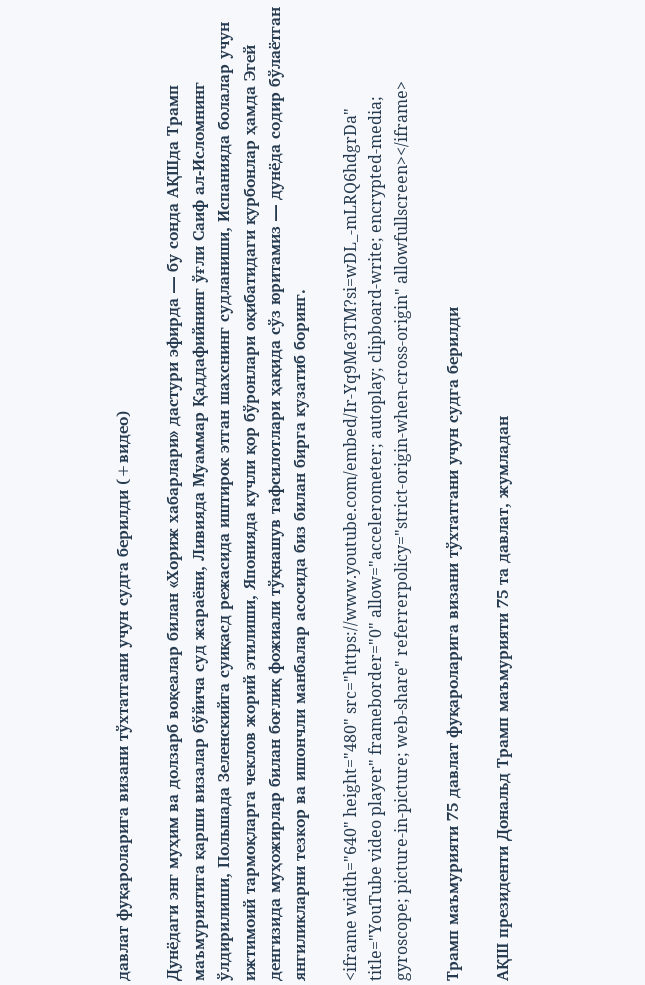давлат фуқароларига визани тўхтатгани учун судга берилди (+видео)

Дунёдаги энг муҳим ва долзарб воқеалар билан «Хориж хабарлари» дастури эфирда — бу сонда АҚШда Трамп маъмуриятига қарши визалар бўйича суд жараёни, Ливияда Муаммар Қаддафийнинг ўғли Саиф ал-Исломнинг ўлдирилиши, Польшада Зеленскийга суиқасд режасида иштирок этган шахснинг судланиши, Испанияда болалар учун ижтимоий тармоқларга чеклов жорий этилиши, Японияда кучли қор бўронлари оқибатидаги қурбонлар ҳамда Эгей денгизида муҳожирлар билан боғлиқ фожиали тўқнашув тафсилотлари ҳақида сўз юритамиз — дунёда содир бўлаётган янгиликларни тезкор ва ишончли манбалар асосида биз билан бирга кузатиб боринг.

<iframe width="640" height="480" src="https://www.youtube.com/embed/Ir-Yq9Me3TM?si=wDL_-mLRQ6hdgrDa" title="YouTube video player" frameborder="0" allow="accelerometer; autoplay; clipboard-write; encrypted-media; gyroscope; picture-in-picture; web-share" referrerpolicy="strict-origin-when-cross-origin" allowfullscreen></iframe>

Трамп маъмурияти 75 давлат фуқароларига визани тўхтатгани учун судга берилди

АҚШ президенти Дональд Трамп маъмурияти 75 та давлат, жумладан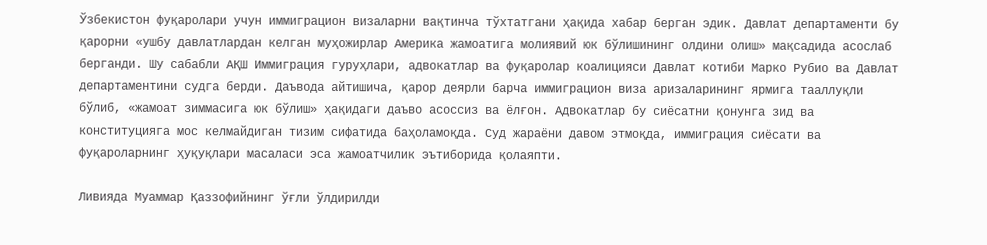Ўзбекистон фуқаролари учун иммиграцион визаларни вақтинча тўхтатгани ҳақида хабар берган эдик. Давлат департаменти бу қарорни «ушбу давлатлардан келган муҳожирлар Америка жамоатига молиявий юк бўлишининг олдини олиш» мақсадида асослаб берганди. Шу сабабли АҚШ Иммиграция гуруҳлари, адвокатлар ва фуқаролар коалицияси Давлат котиби Марко Рубио ва Давлат департаментини судга берди. Даъвода айтишича, қарор деярли барча иммиграцион виза аризаларининг ярмига тааллуқли бўлиб, «жамоат зиммасига юк бўлиш» ҳақидаги даъво асоссиз ва ёлғон. Адвокатлар бу сиёсатни қонунга зид ва конституцияга мос келмайдиган тизим сифатида баҳоламоқда. Суд жараёни давом этмоқда, иммиграция сиёсати ва фуқароларнинг ҳуқуқлари масаласи эса жамоатчилик эътиборида қолаяпти.

Ливияда Муаммар Қаззофийнинг ўғли ўлдирилди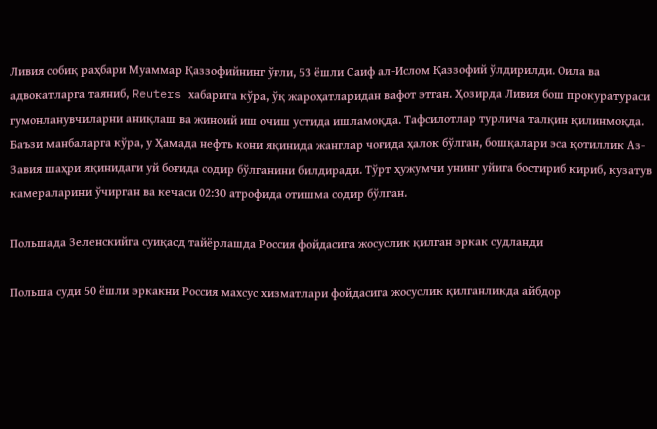Ливия собиқ раҳбари Муаммар Қаззофийнинг ўғли, 53 ёшли Саиф ал-Ислом Қаззофий ўлдирилди. Оила ва адвокатларга таяниб, Reuters хабарига кўра, ўқ жароҳатларидан вафот этган. Ҳозирда Ливия бош прокуратураси гумонланувчиларни аниқлаш ва жиноий иш очиш устида ишламоқда. Тафсилотлар турлича талқин қилинмоқда. Баъзи манбаларга кўра, у Ҳамада нефть кони яқинида жанглар чоғида ҳалок бўлган, бошқалари эса қотиллик Аз-Завия шаҳри яқинидаги уй боғида содир бўлганини билдиради. Тўрт ҳужумчи унинг уйига бостириб кириб, кузатув камераларини ўчирган ва кечаси 02:30 атрофида отишма содир бўлган.

Польшада Зеленскийга суиқасд тайёрлашда Россия фойдасига жосуслик қилган эркак судланди

Польша суди 50 ёшли эркакни Россия махсус хизматлари фойдасига жосуслик қилганликда айбдор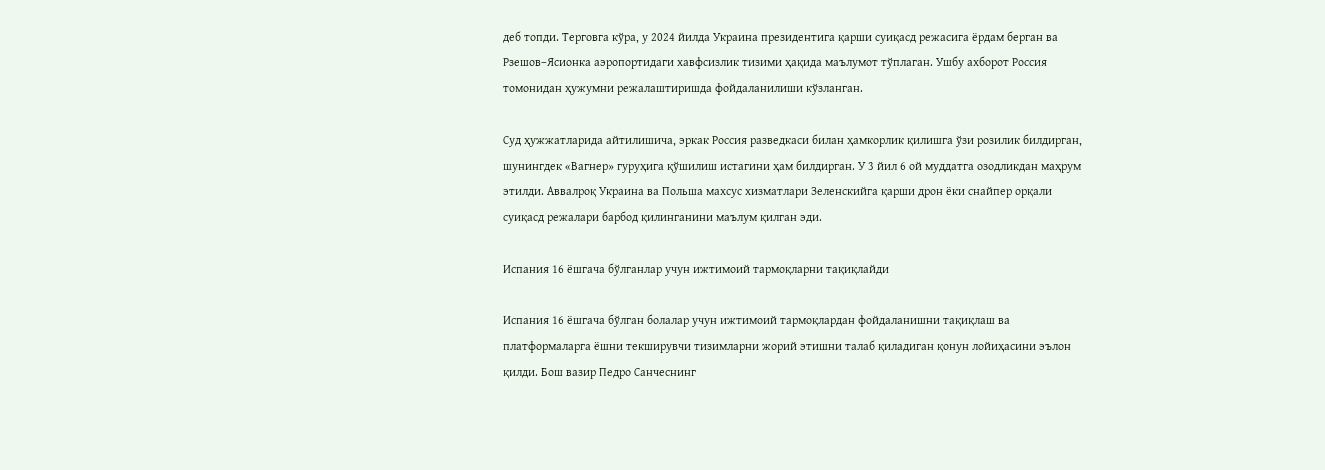деб топди. Терговга кўра, у 2024 йилда Украина президентига қарши суиқасд режасига ёрдам берган ва Рзешов–Ясионка аэропортидаги хавфсизлик тизими ҳақида маълумот тўплаган. Ушбу ахборот Россия томонидан ҳужумни режалаштиришда фойдаланилиши кўзланган.

Суд ҳужжатларида айтилишича, эркак Россия разведкаси билан ҳамкорлик қилишга ўзи розилик билдирган, шунингдек «Вагнер» гуруҳига қўшилиш истагини ҳам билдирган. У 3 йил 6 ой муддатга озодликдан маҳрум этилди. Аввалроқ Украина ва Польша махсус хизматлари Зеленскийга қарши дрон ёки снайпер орқали суиқасд режалари барбод қилинганини маълум қилган эди.

Испания 16 ёшгача бўлганлар учун ижтимоий тармоқларни тақиқлайди

Испания 16 ёшгача бўлган болалар учун ижтимоий тармоқлардан фойдаланишни тақиқлаш ва платформаларга ёшни текширувчи тизимларни жорий этишни талаб қиладиган қонун лойиҳасини эълон қилди. Бош вазир Педро Санчеснинг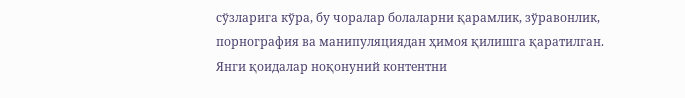сўзларига кўра, бу чоралар болаларни қарамлик, зўравонлик, порнография ва манипуляциядан ҳимоя қилишга қаратилган. Янги қоидалар ноқонуний контентни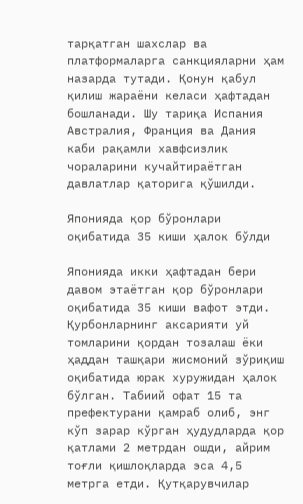тарқатган шахслар ва платформаларга санкцияларни ҳам назарда тутади. Қонун қабул қилиш жараёни келаси ҳафтадан бошланади. Шу тариқа Испания Австралия, Франция ва Дания каби рақамли хавфсизлик чораларини кучайтираётган давлатлар қаторига қўшилди.

Японияда қор бўронлари оқибатида 35 киши ҳалок бўлди

Японияда икки ҳафтадан бери давом этаётган қор бўронлари оқибатида 35 киши вафот этди. Қурбонларнинг аксарияти уй томларини қордан тозалаш ёки ҳаддан ташқари жисмоний зўриқиш оқибатида юрак хуружидан ҳалок бўлган. Табиий офат 15 та префектурани қамраб олиб, энг кўп зарар кўрган ҳудудларда қор қатлами 2 метрдан ошди, айрим тоғли қишлоқларда эса 4,5 метрга етди. Қутқарувчилар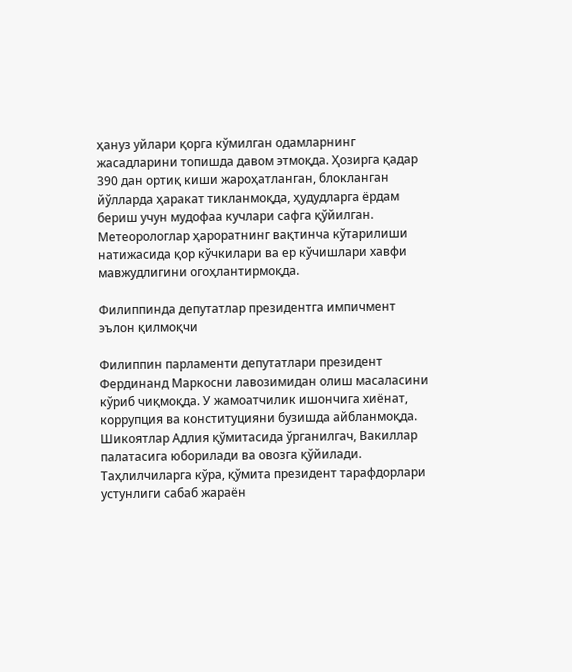ҳануз уйлари қорга кўмилган одамларнинг жасадларини топишда давом этмоқда. Ҳозирга қадар 390 дан ортиқ киши жароҳатланган, блокланган йўлларда ҳаракат тикланмоқда, ҳудудларга ёрдам бериш учун мудофаа кучлари сафга қўйилган. Метеорологлар ҳароратнинг вақтинча кўтарилиши натижасида қор кўчкилари ва ер кўчишлари хавфи мавжудлигини огоҳлантирмоқда.

Филиппинда депутатлар президентга импичмент эълон қилмоқчи

Филиппин парламенти депутатлари президент Фердинанд Маркосни лавозимидан олиш масаласини кўриб чиқмоқда. У жамоатчилик ишончига хиёнат, коррупция ва конституцияни бузишда айбланмоқда. Шикоятлар Адлия қўмитасида ўрганилгач, Вакиллар палатасига юборилади ва овозга қўйилади. Таҳлилчиларга кўра, қўмита президент тарафдорлари устунлиги сабаб жараён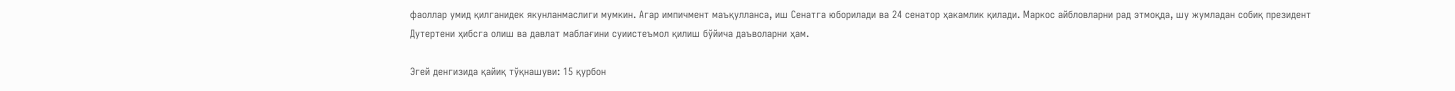фаоллар умид қилганидек якунланмаслиги мумкин. Агар импичмент маъқулланса, иш Сенатга юборилади ва 24 сенатор ҳакамлик қилади. Маркос айбловларни рад этмоқда, шу жумладан собиқ президент Дутертени ҳибсга олиш ва давлат маблағини суиистеъмол қилиш бўйича даъволарни ҳам.

Эгей денгизида қайиқ тўқнашуви: 15 қурбон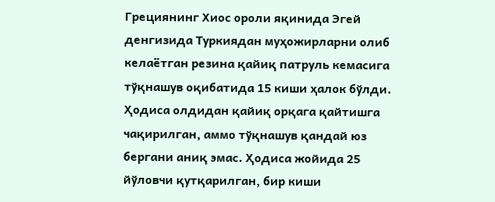Грециянинг Хиос ороли яқинида Эгей денгизида Туркиядан муҳожирларни олиб келаётган резина қайиқ патруль кемасига тўқнашув оқибатида 15 киши ҳалок бўлди. Ҳодиса олдидан қайиқ орқага қайтишга чақирилган, аммо тўқнашув қандай юз бергани аниқ эмас. Ҳодиса жойида 25 йўловчи қутқарилган, бир киши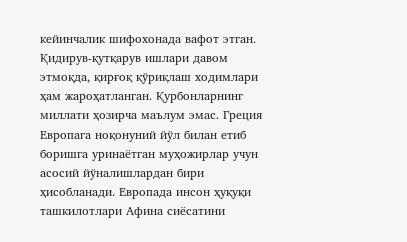кейинчалик шифохонада вафот этган. Қидирув-қутқарув ишлари давом этмоқда, қирғоқ қўриқлаш ходимлари ҳам жароҳатланган. Қурбонларнинг миллати ҳозирча маълум эмас. Греция Европага ноқонуний йўл билан етиб боришга уринаётган муҳожирлар учун асосий йўналишлардан бири ҳисобланади. Европада инсон ҳуқуқи ташкилотлари Афина сиёсатини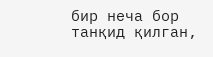бир неча бор танқид қилган,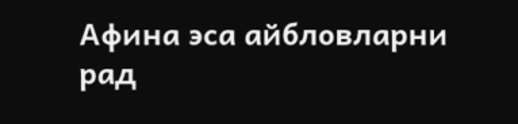Афина эса айбловларни рад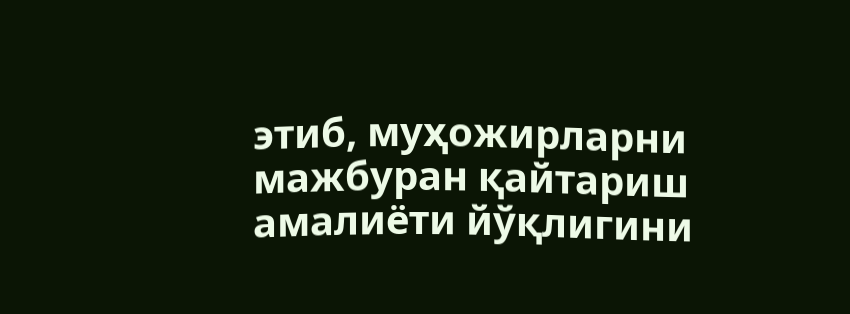этиб, муҳожирларни мажбуран қайтариш амалиёти йўқлигини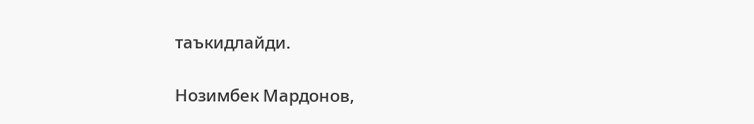таъкидлайди.

Нозимбек Мардонов,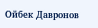Ойбек Давронов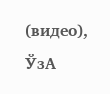(видео), ЎзА